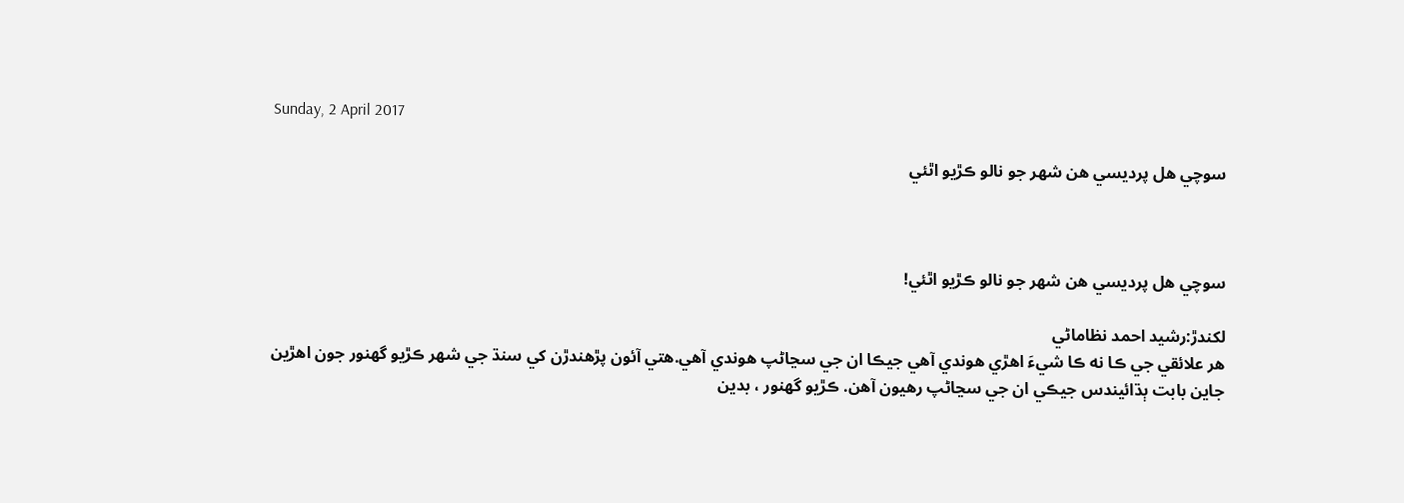Sunday, 2 April 2017

سوچي هل پرديسي هن شهر جو نالو ڪڙيو اٿئي



سوچي هل پرديسي هن شهر جو نالو ڪڙيو اٿئي!

لکندڙ:رشيد احمد نظاماڻي
هر علائقي جي ڪا نه ڪا شيءَ اهڙي هوندي آهي جيڪا ان جي سڃاڻپ هوندي آهي.هتي آئون پڙهندڙن کي سنڌ جي شهر ڪڙيو گھنور جون اهڙين جاين بابت ٻڌائيندس جيڪي ان جي سڃاڻپ رهيون آهن. ڪڙيو گھنور ، بدين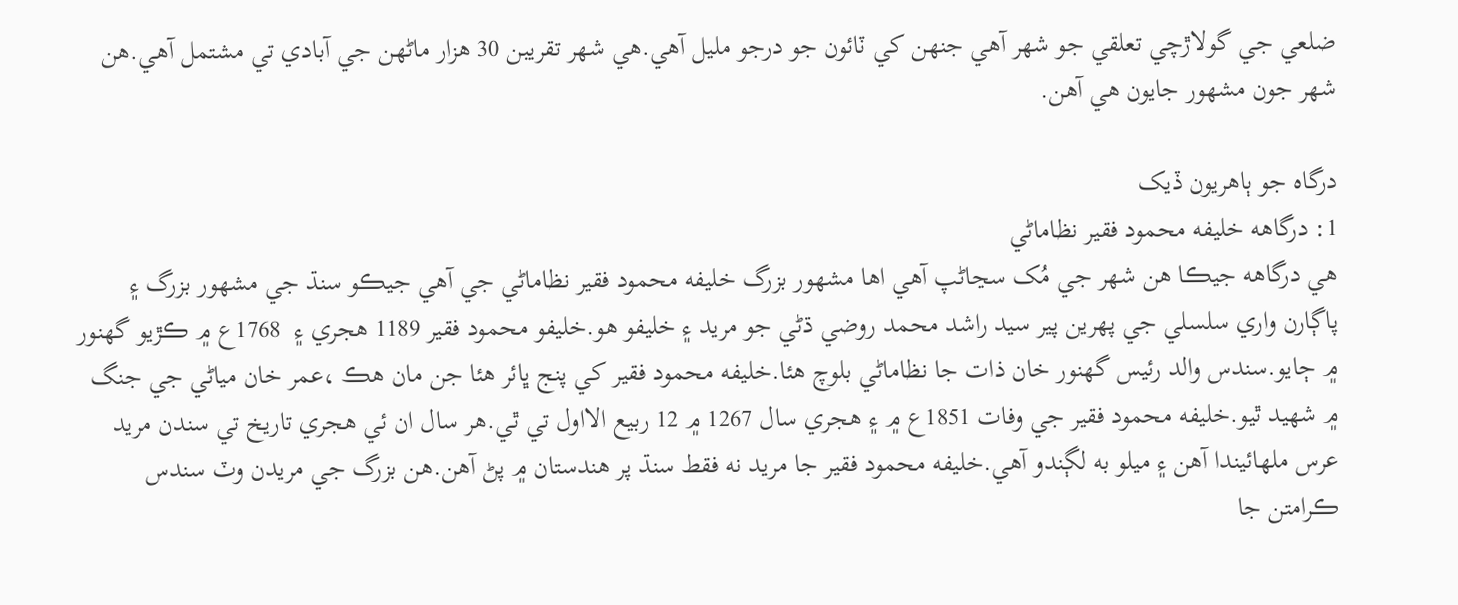ضلعي جي گولاڙچي تعلقي جو شهر آهي جنهن کي ٽائون جو درجو مليل آهي.هي شهر تقريبن 30 هزار ماڻهن جي آبادي تي مشتمل آهي.هن شهر جون مشهور جايون هي آهن.

درگاه جو ٻاهريون ڏيک
1: درگاهه خليفه محمود فقير نظاماڻي
هي درگاهه جيڪا هن شهر جي مُک سڃاڻپ آهي اها مشهور بزرگ خليفه محمود فقير نظاماڻي جي آهي جيڪو سنڌ جي مشهور بزرگ ۽ پاڳارن واري سلسلي جي پهرين پير سيد راشد محمد روضي ڌڻي جو مريد ۽ خليفو هو.خليفو محمود فقير 1189 هجري ۽  1768ع ۾ ڪڙيو گهنور ۾ ڄايو.سندس والد رئيس گھنور خان ذات جا نظاماڻي بلوچ هئا.خليفه محمود فقير کي پنج ڀائر هئا جن مان هڪ ،عمر خان مياڻي جي جنگ ۾ شهيد ٿيو.خليفه محمود فقير جي وفات 1851ع ۾ ۽ هجري سال 1267 ۾ 12 ربيع الااول تي ٿي.هر سال ان ئي هجري تاريخ تي سندن مريد عرس ملهائيندا آهن ۽ ميلو به لڳندو آهي.خليفه محمود فقير جا مريد نه فقط سنڌ پر هندستان ۾ پڻ آهن.هن بزرگ جي مريدن وٽ سندس ڪرامتن جا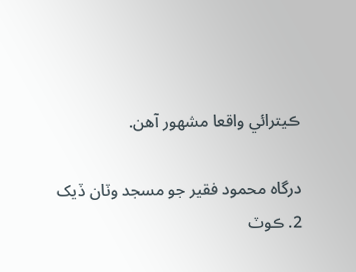ڪيترائي واقعا مشهور آهن.

درگاه محمود فقير جو مسجد وٽان ڏيک
2. ڪوٽ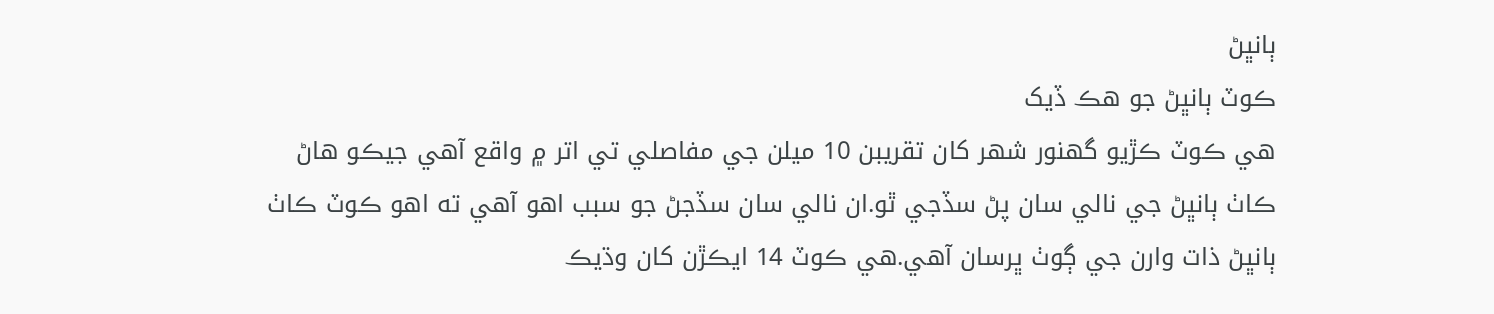ٻانڀڻ
ڪوٽ ٻانڀڻ جو هڪ ڏيک
هي ڪوٽ ڪڙيو گھنور شهر کان تقريبن 10 ميلن جي مفاصلي تي اتر ۾ واقع آهي جيڪو هاڻ ڪاٺ ٻانڀڻ جي نالي سان پڻ سڏجي ٿو.ان نالي سان سڏجڻ جو سبب اهو آهي ته اهو ڪوٽ ڪاٺ ٻانڀڻ ذات وارن جي ڳوٺ ڀرسان آهي.هي ڪوٽ 14 ايڪڙن کان وڌيڪ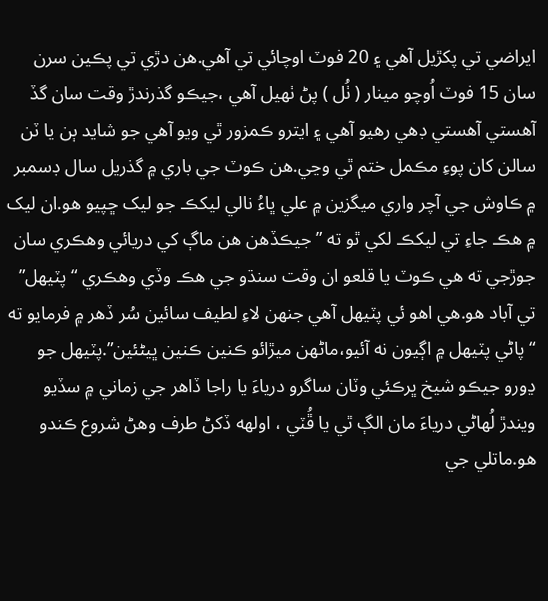ايراضي تي پکڙيل آهي ۽ 20 فوٽ اوچائي تي آهي.هن دڙي تي پڪين سرن سان 15 فوٽ اُوچو مينار ( ٺُل ) پڻ ٺهيل آهي ،جيڪو گذرندڙ وقت سان گڏ آهستي آهستي ڊهي رهيو آهي ۽ ايترو ڪمزور ٿي ويو آهي جو شايد ٻن يا ٽن سالن کان پوءِ مڪمل ختم ٿي وڃي.هن ڪوٽ جي باري ۾ گذريل سال ڊسمبر ۾ ڪاوش جي آچر واري ميگزين ۾ علي ڀاءُ نالي ليکڪ جو ليک ڇپيو هو.ان ليک ۾ هڪ جاءِ تي ليکڪ لکي ٿو ته ”جيڪڏهن هن ماڳ کي دريائي وهڪري سان جوڙجي ته هي ڪوٽ يا قلعو ان وقت سنڌو جي هڪ وڏي وهڪري “پٽيهل” تي آباد هو.هي اهو ئي پٽيهل آهي جنهن لاءِ لطيف سائين سُر ڏهر ۾ فرمايو ته “پاڻي پٽيهل ۾ اڳيون نه آئيو،ماڻهن ميڙائو ڪنين ڪنين ڀيڻئين”.پٽيهل جو ڍورو جيڪو شيخ ڀرڪئي وٽان ساگرو درياءَ يا راجا ڏاهر جي زماني ۾ سڏيو ويندڙ لُهاڻي درياءَ مان الڳ ٿي يا ڦُٽي ، اولهه ڏکڻ طرف وهڻ شروع ڪندو هو.ماتلي جي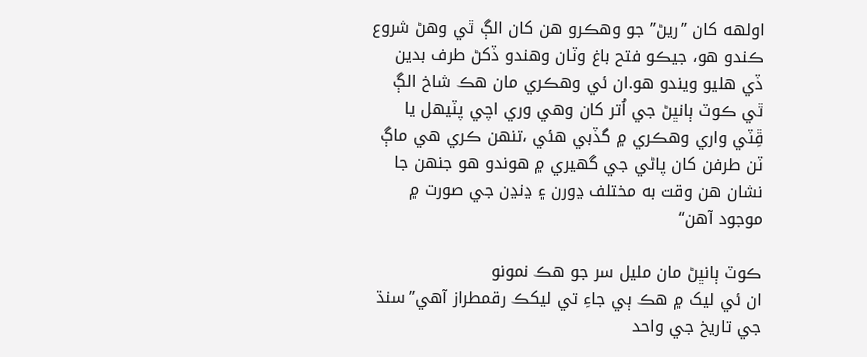اولهه کان ”ريڻ” جو وهڪرو هن کان الڳ ٿي وهڻ شروع ڪندو هو، جيڪو فتح باغ وٽان وهندو ڏکڻ طرف بدين ڏي هليو ويندو هو.ان ئي وهڪري مان هڪ شاخ الڳ ٿي ڪوٽ ٻانڀڻ جي اُتر کان وهي وري اچي پٽيهل يا ڦِٽي واري وهڪري ۾ گڏبي هئي ،تنهن ڪري هي ماڳ ٽن طرفن کان پاڻي جي گھيري ۾ هوندو هو جنهن جا نشان هن وقت به مختلف ڍورن ۽ ڍنڍن جي صورت ۾ موجود آهن“

ڪوٽ ٻانڀڻ مان مليل سر جو هڪ نمونو
ان ئي ليک ۾ هڪ ٻي جاءِ تي ليکڪ رقمطراز آهي”سنڌ جي تاريخ جي واحد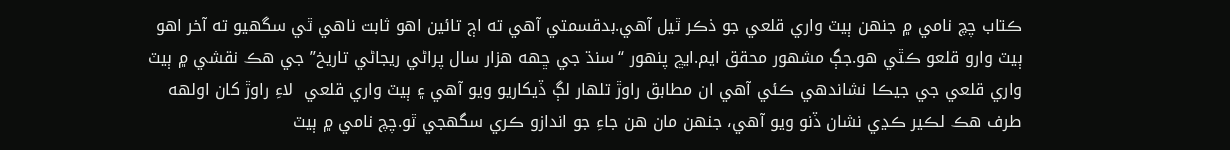ڪتاب چچ نامي ۾ جنهن ٻيٽ واري قلعي جو ذڪر ٿيل آهي.بدقسمتي آهي ته اڄ تائين اهو ثابت ناهي ٿي سگھيو ته آخر اهو ٻيٽ وارو قلعو ڪٿي هو.جڳ مشهور محقق ايم.ايڇ پنهور “سنڌ جي ڇهه هزار سال پراڻي ريجاڻي تاريخ” جي هڪ نقشي ۾ ٻيٽ واري قلعي جي جيڪا نشاندهي ڪئي آهي ان مطابق راوڙ تلهار لڳ ڏيکاريو ويو آهي ۽ ٻيٽ واري قلعي  لاءِ راوڙ کان اولهه طرف هڪ لڪير ڪڍي نشان ڏنو ويو آهي، جنهن مان هن جاءِ جو اندازو ڪري سگھجي ٿو.چچ نامي ۾ ٻيٽ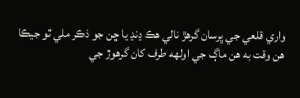واري قلعي جي ڀرسان گرهڙ نالي هڪ ڍنڍ يا ڇن جو ذڪر ملي ٿو جيڪا هن وقت به هن ماڳ جي اولهه طرف کان گرهوڙ جي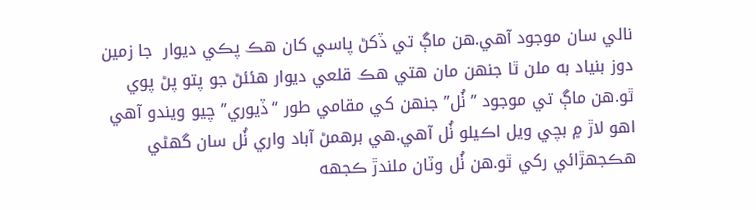نالي سان موجود آهي.هن ماڳ تي ڏکڻ پاسي کان هڪ پڪي ديوار  جا زمين دوز بنياد به ملن ٿا جنهن مان هتي هڪ قلعي ديوار هئئڻ جو پتو پڻ پوي ٿو.هن ماڳ تي موجود ”ٺُل” جنهن کي مقامي طور “ڏيوري” چيو ويندو آهي اهو لاڙ ۾ بچي ويل اڪيلو ٺُل آهي.هي برهمڻ آباد واري ٺُل سان گھڻي هڪجهڙائي رکي ٿو.هن ٺُل وٽان ملندڙ ڪجهه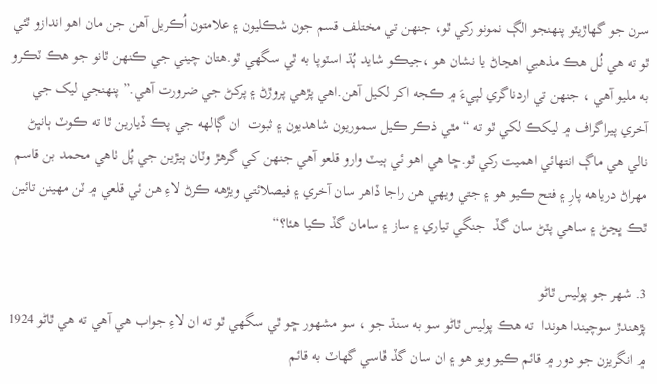سرن جو گھاڙيٽو پنهنجو الڳ نمونو رکي ٿو، جنهن تي مختلف قسم جون شڪليون ۽ علامتون اُڪريل آهن جن مان اهو اندازو ٿئي ٿو ته هي ٺُل هڪ مذهبي اهڃاڻ يا نشان هو ،جيڪو شايد ٻُڌ اسٽوپا به ٿي سگھي ٿو.هتان چيني جي ڪنهن ٿانو جو هڪ ٽڪرو به مليو آهي ، جنهن تي اردناگري لپيءَ ۾ ڪجه اکر لکيل آهن.اهي پڙهي پروڙڻ ۽ پرکڻ جي ضرورت آهي.” پنهنجي ليک جي آخري پيراگراف ۾ ليکڪ لکي ٿو ته “مٿي ذڪر ڪيل سموريون شاهديون ۽ ثبوت  ان ڳالهه جي پڪ ڏيارين ٿا ته ڪوٽ ٻانڀڻ نالي هي ماڳ انتهائي اهميت رکي ٿو.ڇا هي اهو ئي ٻيٽ وارو قلعو آهي جنهن کي گرهڙ وٽان ٻيڙين جي پُل ٺاهي محمد بن قاسم مهراڻ درياهه پارِ ۽ فتح ڪيو هو ۽ جتي ويهي هن راجا ڏاهر سان آخري ۽ فيصلائتي ويڙهه ڪرڻ لاءِ هن ئي قلعي ۾ ٽن مهينن تائين ٿڪ ڀڃڻ ۽ ساهي پٽڻ سان گڏ  جنگي تياري ۽ ساز ۽ سامان گڏ ڪيا هئا؟“

3. شهر جو پوليس ٿاڻو
پڙهندڙ سوچيندا هوندا  ته هڪ پوليس ٿاڻو سو به سنڌ جو ، سو مشهور ڇو ٿي سگهي ٿو ته ان لاءِ جواب هي آهي ته هي ٿاڻو 1924 ۾ انگريزن جو دور ۾ قائم ڪيو ويو هو ۽ ان سان گڏ ڦاسي گھاٽ به قائم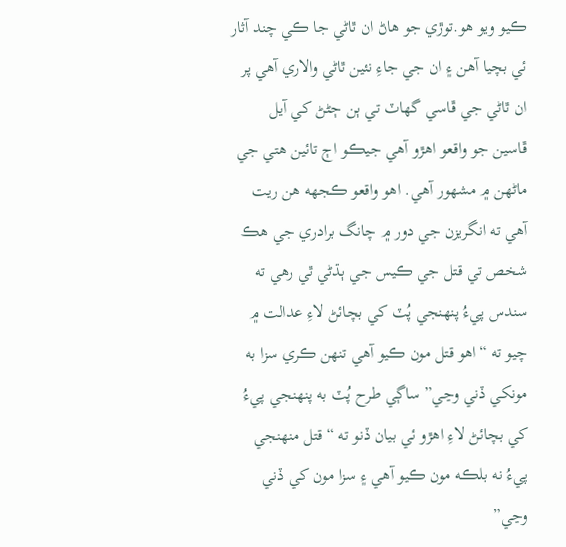ڪيو ويو هو.توڙي جو هاڻ ان ٿاڻي جا ڪي چند آثار ئي بچيا آهن ۽ ان جي جاءِ نئين ٿاڻي والاري آهي پر ان ٿاڻي جي ڦاسي گھاٽ تي ٻن ڄڻڻ کي آيل  ڦاسين جو واقعو اهڙو آهي جيڪو اڄ تائين هتي جي ماڻهن ۾ مشهور آهي. اهو واقعو ڪجهه هن ريت آهي ته انگريزن جي دور ۾ چانگ برادري جي هڪ شخص تي قتل جي ڪيس جي ٻڌڻي ٿي رهي ته سندس پيءُ پنهنجي پُٽ کي بچائڻ لاءِ عدالت ۾ چيو ته “اهو قتل مون ڪيو آهي تنهن ڪري سزا به مونکي ڏني وڃي” ساڳي طرح پُٽ به پنهنجي پيءُ کي بچائڻ لاءِ اهڙو ئي بيان ڏنو ته “قتل منهنجي پيءُ نه بلڪه مون ڪيو آهي ۽ سزا مون کي ڏني وڃي”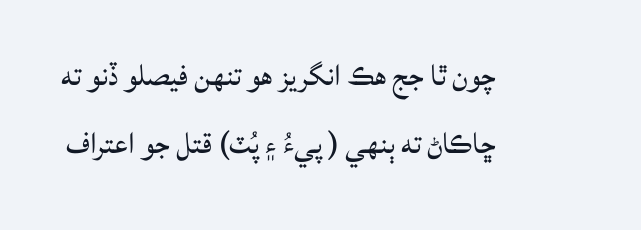چون ٿا جج هڪ انگريز هو تنهن فيصلو ڏنو ته ڇاڪاڻ ته ٻنهي ( پيءُ ۽ پُٽ) قتل جو اعتراف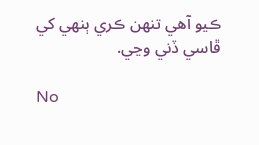ڪيو آهي تنهن ڪري ٻنهي کي ڦاسي ڏني وڃي.

No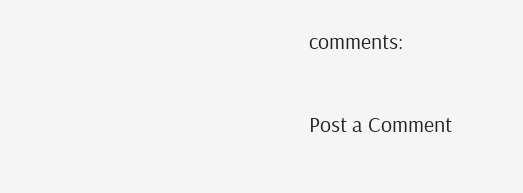comments:

Post a Comment